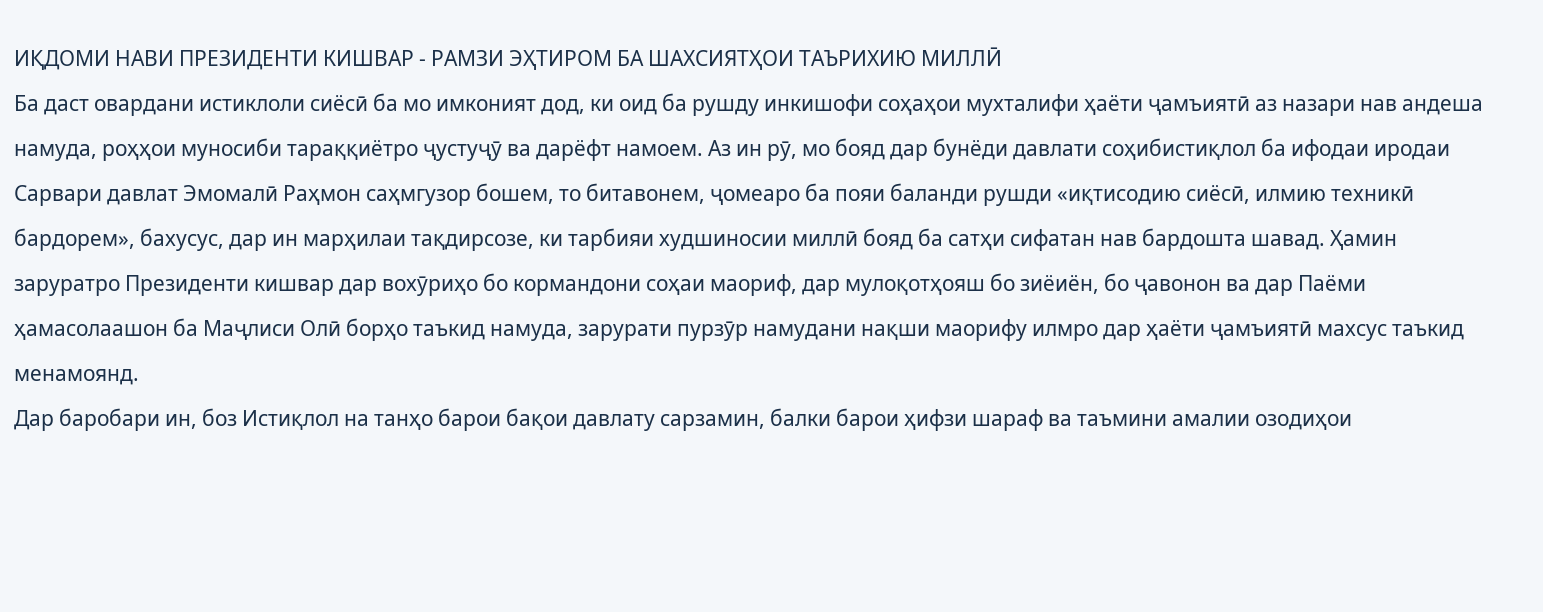ИҚДОМИ НАВИ ПРЕЗИДЕНТИ КИШВАР - РАМЗИ ЭҲТИРОМ БА ШАХСИЯТҲОИ ТАЪРИХИЮ МИЛЛӢ
Ба даст овардани истиклоли сиёсӣ ба мо имконият дод, ки оид ба рушду инкишофи соҳаҳои мухталифи ҳаёти ҷамъиятӣ аз назари нав андеша намуда, роҳҳои муносиби тараққиётро ҷустуҷӯ ва дарёфт намоем. Аз ин рӯ, мо бояд дар бунёди давлати соҳибистиқлол ба ифодаи иродаи Сарвари давлат Эмомалӣ Раҳмон саҳмгузор бошем, то битавонем, ҷомеаро ба пояи баланди рушди «иқтисодию сиёсӣ, илмию техникӣ бардорем», бахусус, дар ин марҳилаи тақдирсозе, ки тарбияи худшиносии миллӣ бояд ба сатҳи сифатан нав бардошта шавад. Ҳамин заруратро Президенти кишвар дар вохӯриҳо бо кормандони соҳаи маориф, дар мулоқотҳояш бо зиёиён, бо ҷавонон ва дар Паёми ҳамасолаашон ба Маҷлиси Олӣ борҳо таъкид намуда, зарурати пурзӯр намудани нақши маорифу илмро дар ҳаёти ҷамъиятӣ махсус таъкид менамоянд.
Дар баробари ин, боз Истиқлол на танҳо барои бақои давлату сарзамин, балки барои ҳифзи шараф ва таъмини амалии озодиҳои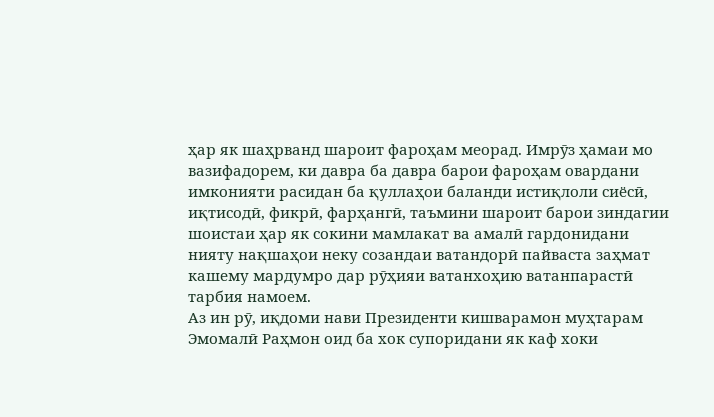ҳар як шаҳрванд шароит фароҳам меорад. Имрӯз ҳамаи мо вазифадорем, ки давра ба давра барои фароҳам овардани имконияти расидан ба қуллаҳои баланди истиқлоли сиёсӣ, иқтисодӣ, фикрӣ, фарҳангӣ, таъмини шароит барои зиндагии шоистаи ҳар як сокини мамлакат ва амалӣ гардонидани нияту нақшаҳои неку созандаи ватандорӣ пайваста заҳмат кашему мардумро дар рӯҳияи ватанхоҳию ватанпарастӣ тарбия намоем.
Аз ин рӯ, иқдоми нави Президенти кишварамон муҳтарам Эмомалӣ Раҳмон оид ба хок супоридани як каф хоки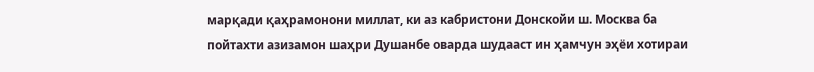марқади қаҳрамонони миллат, ки аз кабристони Донскойи ш. Москва ба пойтахти азизамон шаҳри Душанбе оварда шудааст ин ҳамчун эҳёи хотираи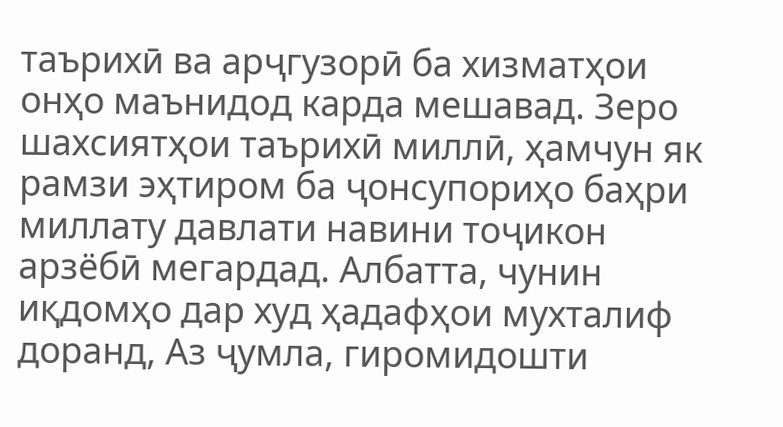таърихӣ ва арҷгузорӣ ба хизматҳои онҳо маънидод карда мешавад. Зеро шахсиятҳои таърихӣ миллӣ, ҳамчун як рамзи эҳтиром ба ҷонсупориҳо баҳри миллату давлати навини тоҷикон арзёбӣ мегардад. Албатта, чунин иқдомҳо дар худ ҳадафҳои мухталиф доранд, Аз ҷумла, гиромидошти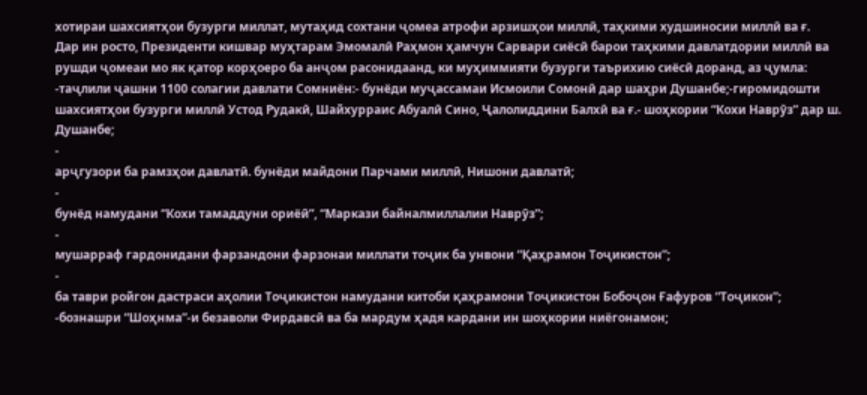хотираи шахсиятҳои бузурги миллат, мутаҳид сохтани ҷомеа атрофи арзишҳои миллӣ, таҳкими худшиносии миллӣ ва ғ.
Дар ин росто, Президенти кишвар муҳтарам Эмомалӣ Раҳмон ҳамчун Сарвари сиёсӣ барои таҳкими давлатдории миллӣ ва рушди ҷомеаи мо як қатор корҳоеро ба анҷом расонидаанд, ки муҳиммияти бузурги таърихию сиёсӣ доранд, аз ҷумла: -таҷлили ҷашни 1100 солагии давлати Сомниён:- бунёди муҷассамаи Исмоили Сомонӣ дар шаҳри Душанбе;-гиромидошти шахсиятҳои бузурги миллӣ Устод Рудакӣ, Шайхурраис Абуалӣ Сино, Ҷалолиддини Балхӣ ва ғ.- шоҳкории “Кохи Наврӯз” дар ш. Душанбе;
-
арҷгузори ба рамзҳои давлатӣ. бунёди майдони Парчами миллӣ, Нишони давлатӣ;
-
бунёд намудани “Кохи тамаддуни ориёӣ”, “Маркази байналмиллалии Наврӯз”;
-
мушарраф гардонидани фарзандони фарзонаи миллати тоҷик ба унвони “Қаҳрамон Тоҷикистон”;
-
ба таври ройгон дастраси аҳолии Тоҷикистон намудани китоби қаҳрамони Тоҷикистон Бобоҷон Ғафуров “Тоҷикон”;
-бознашри “Шоҳнма”-и безаволи Фирдавсӣ ва ба мардум ҳадя кардани ин шоҳкории ниёгонамон;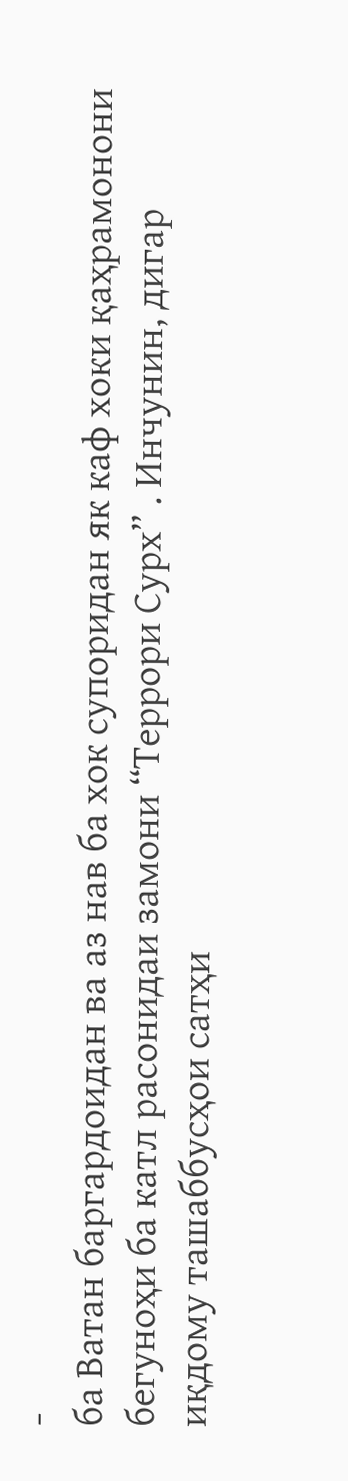-
ба Ватан баргардоидан ва аз нав ба хок супоридан як каф хоки қаҳрамонони бегуноҳи ба катл расонидаи замони “Террори Сурх” . Инчунин, дигар иқдому ташаббусҳои сатҳи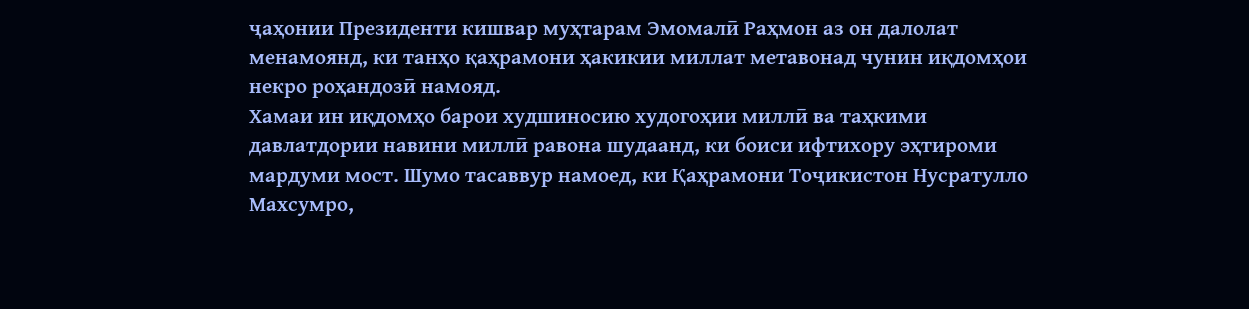ҷаҳонии Президенти кишвар муҳтарам Эмомалӣ Раҳмон аз он далолат менамоянд, ки танҳо қаҳрамони ҳакикии миллат метавонад чунин иқдомҳои некро роҳандозӣ намояд.
Хамаи ин иқдомҳо барои худшиносию худогоҳии миллӣ ва таҳкими давлатдории навини миллӣ равона шудаанд, ки боиси ифтихору эҳтироми мардуми мост. Шумо тасаввур намоед, ки Қаҳрамони Тоҷикистон Нусратулло Махсумро,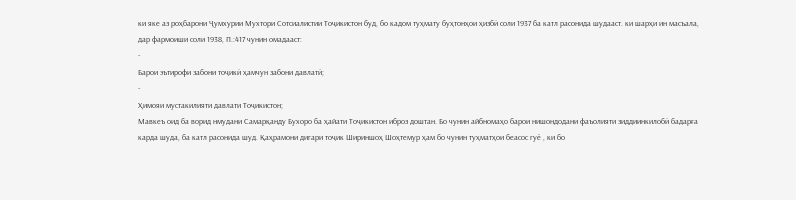ки яке аз роҳбарони Ҷумхурии Мухтори Сотсиалистии Тоҷикистон буд, бо кадом туҳмату буҳтонҳои ҳизбӣ соли 1937 ба катл расонида шудааст. ки шарҳи ин масъала, дар фармоиши соли 1938, П.:417 чунин омадааст:
-
Барои эътирофи забони тоҷикӣ ҳамчун забони давлатӣ;
-
Ҳимояи мустакилияти давлати Тоҷикистон;
Мавкеъ оид ба ворид нмудани Самарқанду Бухоро ба ҳайати Тоҷикистон иброз доштан. Бо чунин айбномаҳо барои нишондодани фаъолияти зиддиинкилобӣ бадарға карда шуда, ба катл расонида шуд. Қаҳрамони дигари тоҷик Шириншоҳ Шоҳтемур ҳам бо чунин туҳматҳои беасос гуё , ки бо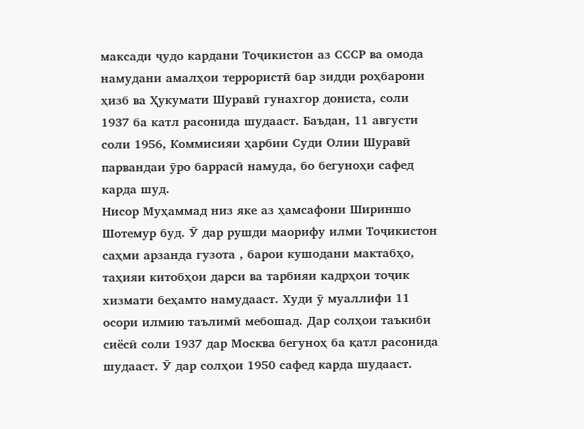максади ҷудо кардани Тоҷикистон аз СССР ва омода намудани амалҳои террористӣ бар зидди роҳбарони ҳизб ва Ҳукумати Шуравӣ гунахгор дониста, соли 1937 ба катл расонида шудааст. Баъдан, 11 августи соли 1956, Коммисияи ҳарбии Суди Олии Шуравӣ парвандаи ӯро баррасӣ намуда, бо бегуноҳи сафед карда шуд.
Нисор Муҳаммад низ яке аз ҳамсафони Шириншо Шотемур буд. Ӯ дар рушди маорифу илми Тоҷикистон саҳми арзанда гузота , барои кушодани мактабҳо, таҳияи китобҳои дарси ва тарбияи кадрҳои тоҷик хизмати беҳамто намудааст. Худи ӯ муаллифи 11 осори илмию таълимӣ мебошад. Дар солҳои таъкиби сиёсӣ соли 1937 дар Москва бегуноҳ ба қатл расонида шудааст. Ӯ дар солҳои 1950 сафед карда шудааст.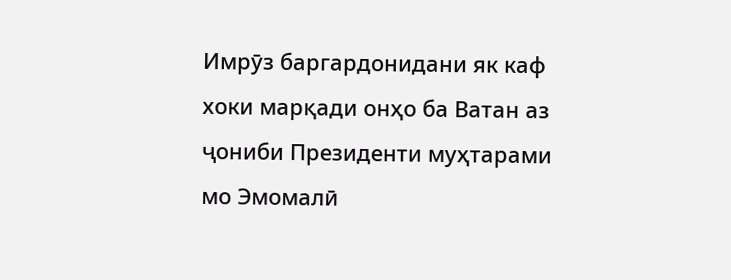Имрӯз баргардонидани як каф хоки марқади онҳо ба Ватан аз ҷониби Президенти муҳтарами мо Эмомалӣ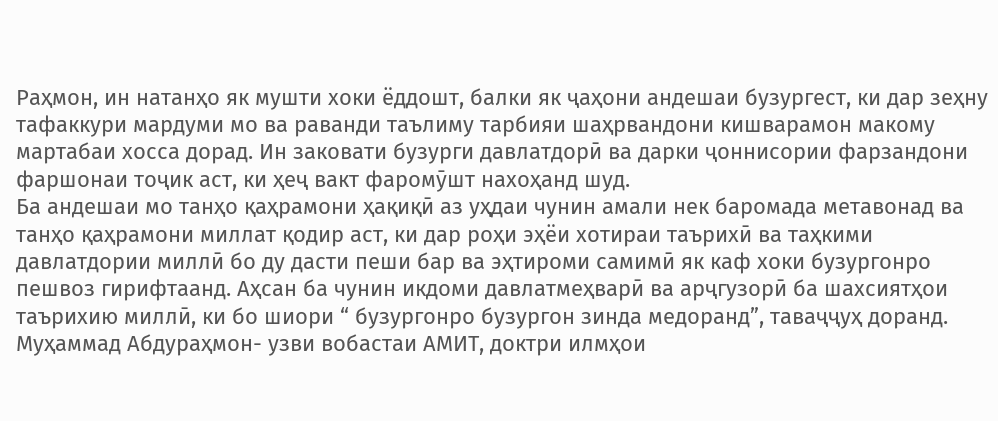Раҳмон, ин натанҳо як мушти хоки ёддошт, балки як ҷаҳони андешаи бузургест, ки дар зеҳну тафаккури мардуми мо ва раванди таълиму тарбияи шаҳрвандони кишварамон макому мартабаи хосса дорад. Ин заковати бузурги давлатдорӣ ва дарки ҷоннисории фарзандони фаршонаи тоҷик аст, ки ҳеҷ вакт фаромӯшт нахоҳанд шуд.
Ба андешаи мо танҳо қаҳрамони ҳақиқӣ аз уҳдаи чунин амали нек баромада метавонад ва танҳо қаҳрамони миллат қодир аст, ки дар роҳи эҳёи хотираи таърихӣ ва таҳкими давлатдории миллӣ бо ду дасти пеши бар ва эҳтироми самимӣ як каф хоки бузургонро пешвоз гирифтаанд. Аҳсан ба чунин икдоми давлатмеҳварӣ ва арҷгузорӣ ба шахсиятҳои таърихию миллӣ, ки бо шиори “ бузургонро бузургон зинда медоранд”, таваҷҷуҳ доранд.
Муҳаммад Абдураҳмон- узви вобастаи АМИТ, доктри илмҳои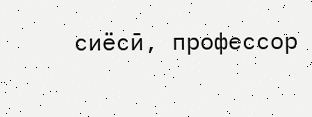сиёсӣ, профессор